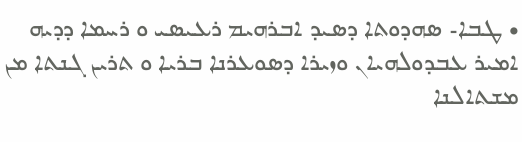• ܛܒܐ- ܣܗܕܘܬܐ ܕܣܝܕ ܐܒܪܗܝܡ ܪܥܝܣܝ ܘ ܪܚܡܐ ܕܕܝܗ ܐܡܝܪ ܥܒܕܘܠܗܝܐܢ ܘܙܝܪܐ ܕܣܘܥܪܢܐ ܒܪܝܐ ܘ ܬܪܝܢ ܓܢܬܐ ܡܢ ܡܫܬܐܠܢܐ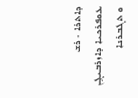ܕܐܬܪܐ - ܪܫ ܥܘܦܪܟܝܐ ܕܐܙܪܒܝܓܻܢ ܘ ܬܓܒܪܢܐ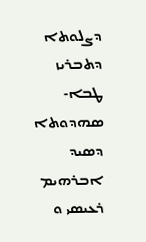ܕܨܠܘܬܐ ܕܬܒܪܝܙ
ܛܒܐ- ܣܗܕܘܬܐ ܕܣܝܕ ܐܒܪܗܝܡ ܪܥܝܣܝ ܘ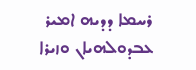ܪܚܡܐ ܕܕܝܗ ܐܡܝܪ ܥܒܕܘܠܗܝܐܢ ܘܙܝܪܐ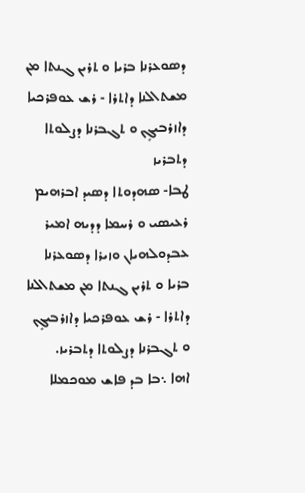ܕܣܘܥܪܢܐ ܒܪܝܐ ܘ ܬܪܝܢ ܓܢܬܐ ܡܢ ܡܫܬܐܠܢܐ ܕܐܬܪܐ - ܪܫ ܥܘܦܪܟܝܐ ܕܐܙܪܒܝܓܻܢ ܘ ܬܓܒܪܢܐ ܕܨܠܘܬܐ ܕܬܒܪܝܙ
ܛܒܐ- ܣܗܕܘܬܐ ܕܣܝܕ ܐܒܪܗܝܡ ܪܥܝܣܝ ܘ ܪܚܡܐ ܕܕܝܗ ܐܡܝܪ ܥܒܕܘܠܗܝܐܢ ܘܙܝܪܐ ܕܣܘܥܪܢܐ ܒܪܝܐ ܘ ܬܪܝܢ ܓܢܬܐ ܡܢ ܡܫܬܐܠܢܐ ܕܐܬܪܐ - ܪܫ ܥܘܦܪܟܝܐ ܕܐܙܪܒܝܓܻܢ ܘ ܬܓܒܪܢܐ ܕܨܠܘܬܐ ܕܬܒܪܝܙ.
ܐܗܐ ܆ܒܐ ܒܕ ܦܐܫ ܡܘܟܡܠܐ